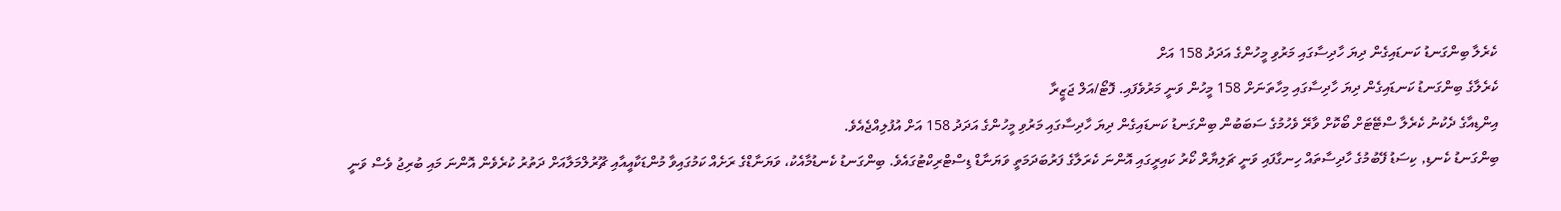ކެރެލާ ބިންގަނޑު ކަނޑައިގެން ދިޔަ ހާދިސާގައި މަރުވި މީހުންގެ އަދަދު 158 އަށް
ކެރެލާގެ ބިންގަނޑު ކަނޑައިގެން ދިޔަ ހާދިސާގައި މިހާތަނަށް 158 މީހުން ވަނީ މަރުވެފައި. ފޮޓޯ/އަލް ޖަޒީރާ
އިންޑިއާގެ ދެކުނު ކެރެލާ ސްޓޭޓަށް ބޯކޮށް ވާރޭ ވެހުމުގެ ސަބަބުން ބިންގަނޑު ކަނޑައިގެން ދިޔަ ހާދިސާގައި މަރުވި މީހުންގެ އަދަދު 158 އަށް އުފުލިއްޖެއެވެ.
ބިންގަނޑު ކެނޑި, ކިސަޑު ފޭބުމުގެ ހާދިސާތައް ހިނގާފައި ވަނީ ޗަލިޔާރް ކޯރު ކައިރީގައި އޮންނަ ކެރަލާގެ ފަރުބަދަމަތީ ވަޔަނާޑް ޑިސްޓްރިކްޓުގައެވެ. ބިންގަނޑު ކެނޑުމާއެކު، ވަޔަނާޑްގެ ރަށެއް ކަމުގައިވާ މުންޑަކާއީއާއި ޗޫރުލްމަލާއަށް ދަތުރު ކުރެވެން އޮންނަ މައި ބުރިޖު ވެސް ވަނީ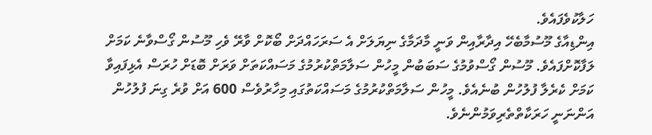ހަލާކުވެފައެވެ.
އިންޑިއާގެ މޫސުމާބެހޭ އިދާރާއިން ވަނީ މާދަމާގެ ނިޔަލަށް އެ ސަރަހައްދަށް ބޯކޮށް ވާރޭ ވެހި މޫސުން ގޯސްވާނެ ކަމަށް ލަފާކޮށްފައެވެ. މޫސުން ގޯސްވުމުގެ ސަބަބުން މީހުން ސަލާމަތްކުރުމުގެ މަސައްކަތަށް ވަރަށް ބޮޑަށް ހުރަސް އެޅިފައިވާ ކަމަށް ކެރެލާ ފުލުހުން ބުނެއެވެ. މީހުން ސަލާމަތްކުރުމުގެ މަސައްކަތުގައި މިހާރުވެސް 600 އަށް ވުރެ ގިނަ ފުލުހުން އަންނަނީ ހަރަކާތްތެރިވަމުންނެވެ.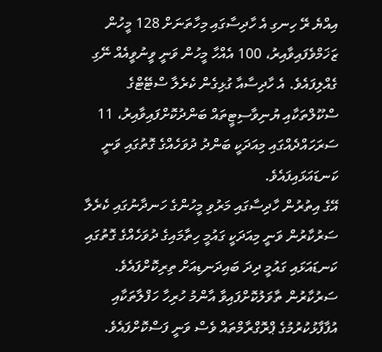އިއްޔެ ރޭ ހިނގި އެ ހާދިސާގައި މިހާތަނަށް 128 މީހުން ޒަޚަމްވެފައިވާއިރު، 100 އެއްހާ މީހުން ވަނީ ވީނުވީއެއް ނޭގި ގެއްލިފައެވެ. އެ ހާދިސާއާ ގުޅިގެން ކެރެލާ ސްޓޭޓްގެ ސްކޫލްތަކާއި ޔުނިވާސިޓީތައް ބަންދުކޮށްފައިވާއިރު، 11 ސަރަހައްދެއްގައި މިއަދަކީ ބަންދު ދުވަހެއްގެ ގޮތުގައި ވަނީ ކަނޑައަޅައިފައެވެ.
އޭގެ އިތުރުން ހާދިސާގައި މަރުވި މީހުންގެ ހަނދާނުގައި ކެރެލާ ސަރުކާރުން ވަނީ މިއަދަކީ ގައުމީ ހިތާމައިގެ ދުވަހެއްގެ ގޮތުގައި ކަނޑައަޅައި ގައުމީ ދިދަ ބައިދަނޑިއަށް ތިރިކޮށްފައެވެ. ސަރުކާރުން ތާވަލުކޮށްފައިވާ އާންމު ހުރިހާ ހަފްލާތަކާއި އުފާފާޅުކުރުމުގެ ޕްރޮގްރާމްތައް ވެސް ވަނީ ފަސްކޮށްފައެވެ.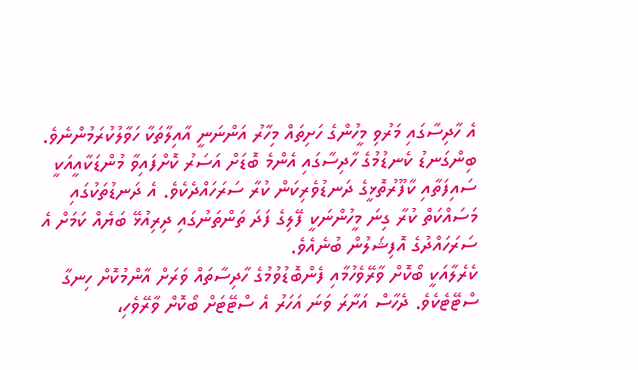އެ ހާދިސާގައި މަރުވި މީހުންގެ ހަށިތައް މިހާރު އަންނަނީ އާއިލާތަކާ ހަވާލުކުރަމުންނެވެ.
ބިންގަނޑު ކެނޑުމުގެ ހާދިސާގައި އެންމެ ބޮޑަށް އަސަރު ކޮށްފައިވާ މުންޑަކާއީއަކީ ސައިފަތާއި ކާފޫރުތޮޅީގެ ދަނޑުވެރިކަން ކުރާ ސަރަހައްދެކެވެ. އެ ދަނޑުތަކުގައި މަސައްކަތް ކުރާ ގިނަ މީހުންނަކީ ފޭލިގެ ފަދަ ތަންތަނުގައި ދިރިއުޅޭ ބަޔެއް ކަމަށް އެ ސަރަހައްދުގެ އޮފިޝަލުން ބުނެއެވެ.
ކެރެލާއަކީ ބޯކޮށް ވާރޭވެހުމާއި ފެންބޮޑުވުމުގެ ހާދިސާތައް ވަރަށް އާންމުކޮށް ހިނގާ ސްޓޭޓެކެވެ. ދެހާސް އަށާރަ ވަނަ އަހަރު އެ ސްޓޭޓަށް ބޯކޮށް ވާރޭވެހި،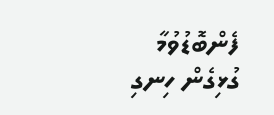ފެންބޮޑުވުމާ ގުޅިގެން ހިނގި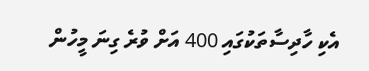އެކި ހާދިސާތަކުގައި 400 އަށް ވުރެ ގިނަ މީހުން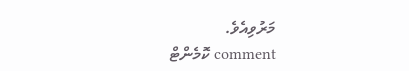މަރުވިއެވެ.
comment ކޮމެންޓް